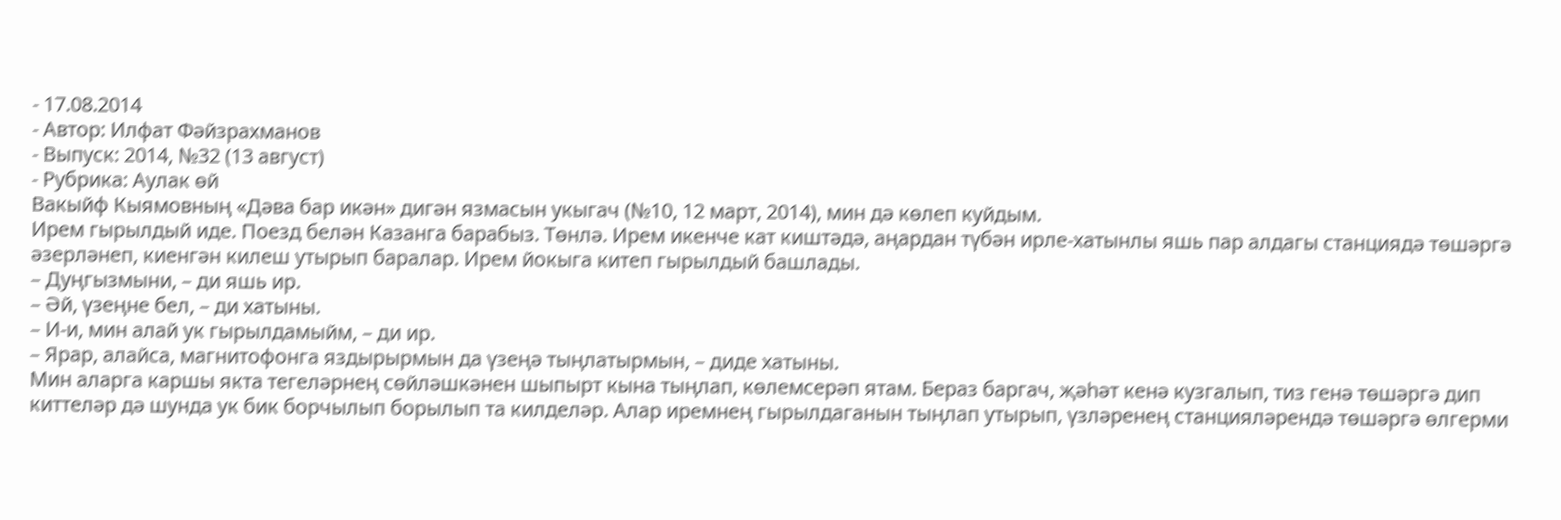- 17.08.2014
- Автор: Илфат Фәйзрахманов
- Выпуск: 2014, №32 (13 август)
- Рубрика: Аулак өй
Вакыйф Кыямовның «Дәва бар икән» дигән язмасын укыгач (№10, 12 март, 2014), мин дә көлеп куйдым.
Ирем гырылдый иде. Поезд белән Казанга барабыз. Төнлә. Ирем икенче кат киштәдә, аңардан түбән ирле-хатынлы яшь пар алдагы станциядә төшәргә әзерләнеп, киенгән килеш утырып баралар. Ирем йокыга китеп гырылдый башлады.
– Дуңгызмыни, – ди яшь ир.
– Әй, үзеңне бел, – ди хатыны.
– И-и, мин алай ук гырылдамыйм, – ди ир.
– Ярар, алайса, магнитофонга яздырырмын да үзеңә тыңлатырмын, – диде хатыны.
Мин аларга каршы якта тегеләрнең сөйләшкәнен шыпырт кына тыңлап, көлемсерәп ятам. Бераз баргач, җәһәт кенә кузгалып, тиз генә төшәргә дип киттеләр дә шунда ук бик борчылып борылып та килделәр. Алар иремнең гырылдаганын тыңлап утырып, үзләренең станцияләрендә төшәргә өлгерми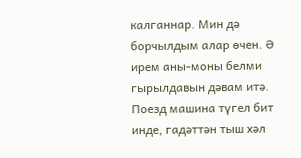калганнар. Мин дә борчылдым алар өчен. Ә ирем аны-моны белми гырылдавын дәвам итә. Поезд машина түгел бит инде, гадәттән тыш хәл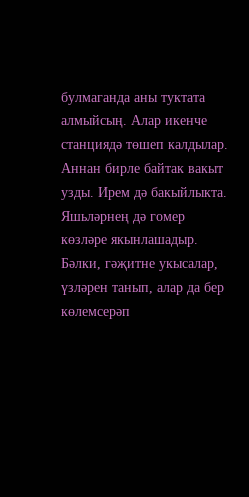булмаганда аны туктата алмыйсың. Алар икенче станциядә төшеп калдылар. Аннан бирле байтак вакыт узды. Ирем дә бакыйлыкта. Яшьләрнең дә гомер көзләре якынлашадыр. Бәлки, гәҗитне укысалар, үзләрен танып, алар да бер көлемсерәп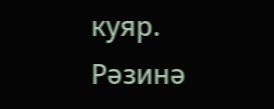куяр.
Рәзинә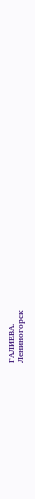ГАЛИЕВА.
Лениногорск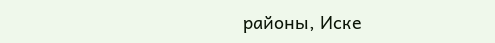районы, Иске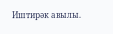Иштирәк авылы.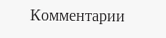Комментарии